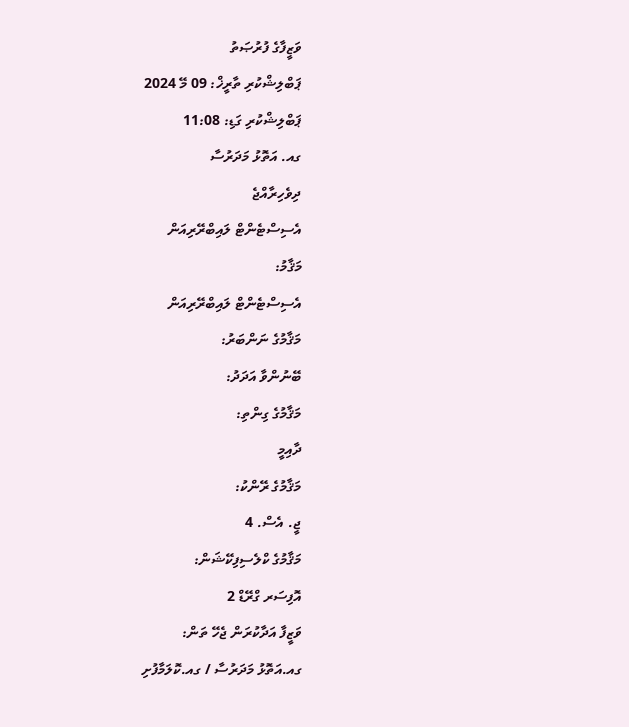ވަޒީފާގެ ފުރުޞަތު
ޕަބްލިޝްކުރި ތާރީޚް: 09 މޭ 2024
ޕަބްލިޝްކުރި ގަޑި: 11:08
ގއ. އަތޮޅު މަދަރުސާ
ދިވެހިރާއްޖެ
އެސިސްޓެންޓް ލައިބްރޭރިއަން
މަޤާމު:
އެސިސްޓެންޓް ލައިބްރޭރިއަން
މަޤާމުގެ ނަންބަރު:
ބޭނުންވާ އަދަދު:
މަޤާމުގެ ގިންތި:
ދާއިމީ
މަޤާމުގެ ރޭންކު:
ޖީ. އެސް. 4
މަޤާމުގެ ކްލެސިފިކޭޝަން:
އޮފިސަރ ގްރޭޑް 2
ވަޒީފާ އަދާކުރަން ޖެހޭ ތަން:
ގއ.އަތޮޅު މަދަރުސާ / ގއ.ކޮލަމާފުށި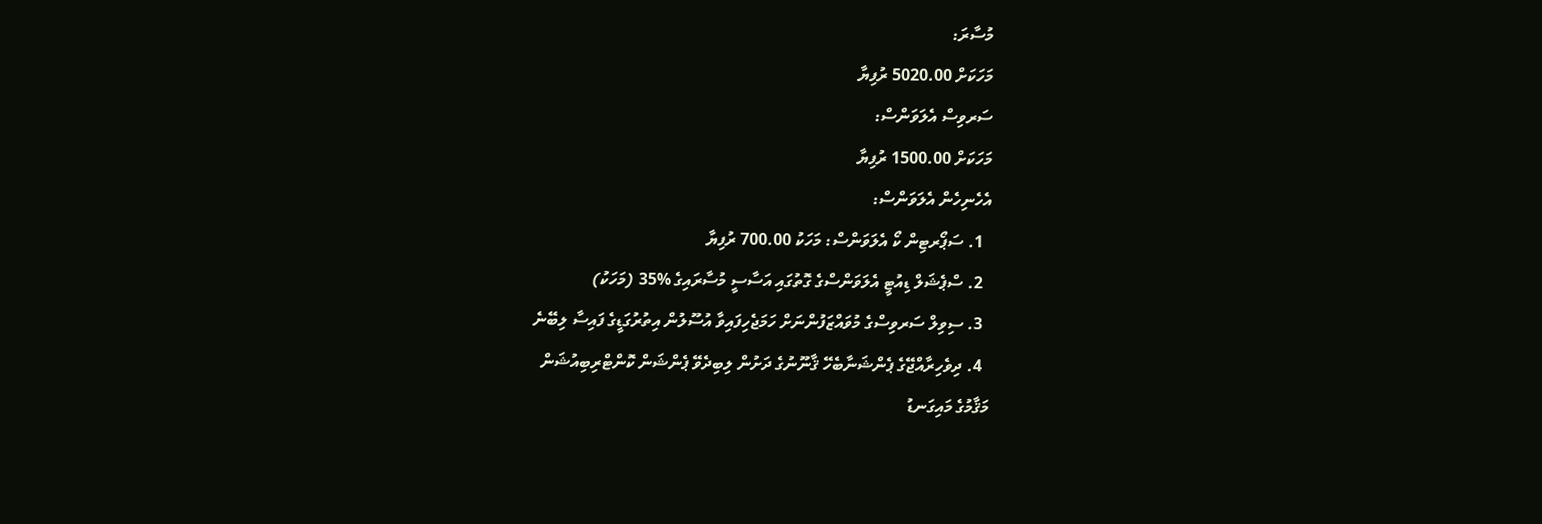މުސާރަ:
މަހަކަށް 5020.00 ރުފިޔާ
ސަރވިސް އެލަވަންސް:
މަހަކަށް 1500.00 ރުފިޔާ
އެހެނިހެން އެލަވަންސް:
  1. ސަޕޯރޓިން ކޯ އެލަވަންސް: މަހަކު 700.00 ރުފިޔާ
  2. ސްޕެޝަލް ޑިއުޓީ އެލަވަންސްގެ ގޮތުގައި އަސާސީ މުސާރައިގެ %35 (މަހަކު)
  3. ސިވިލް ސަރވިސްގެ މުވައްޒަފުންނަށް ހަމަޖެހިފައިވާ އުސޫލުން އިތުރުގަޑީގެ ފައިސާ ލިބޭނެ
  4. ދިވެހިރާއްޖޭގެ ޕެންޝަނާބެހޭ ޤާނޫނުގެ ދަށުން ލިބިދެވޭ ޕެންޝަން ކޮންޓްރިބިއުޝަން
މަޤާމުގެ މައިގަނޑު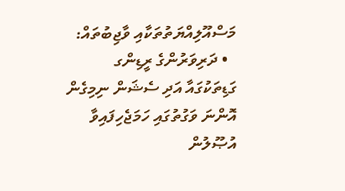މަސްއޫލިއްޔަތުތަކާއި ވާޖިބުތައް:
  • ދަރިވަރުންގެ ރީޑިންގ ގަޑިތަކުގައާ އަދި ސެޝަން ނިމިގެން އޮންނަ ވަގުތުގައި ހަމަޖެހިފައިވާ އުޞޫލުން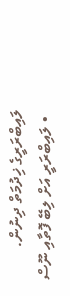ލައިބްރަރީގެ ޚިދުމަތް ދިނުން.
  • ލައިބްރަރީ އަށް ލިބޭ ފޮތާއި ނޫސް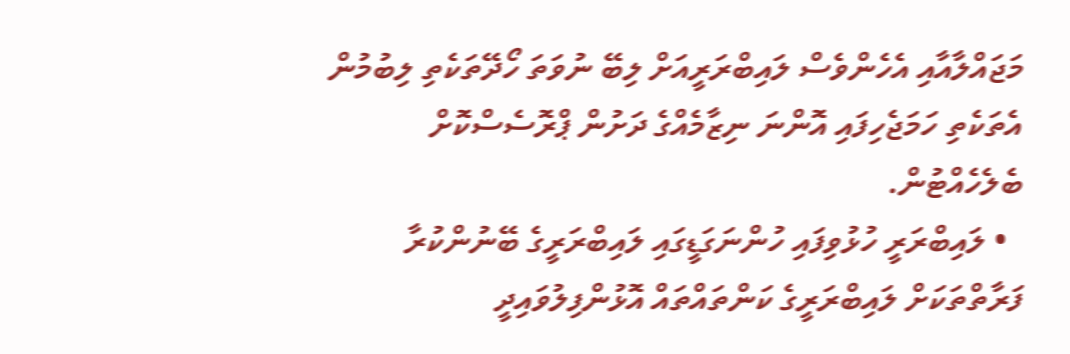މަޖައްލާއާއި އެހެންވެސް ލައިބްރަރީއަށް ލިބޭ ނުވަތަ ހޯދޭތަކެތި ލިބުމުން އެތަކެތި ހަމަޖެހިފައި އޮންނަ ނިޒާމެއްގެ ދަށުން ޕްރޮސެސްކޮށް ބެލެހެއްޓުން.
  • ލައިބްރަރީ ހުޅުވިފައި ހުންނަގަޑީގައި ލައިބްރަރީގެ ބޭނުންކުރާ ފަރާތްތަކަށް ލައިބްރަރީގެ ކަންތައްތައް އޮޅުންފިލުވައިދީ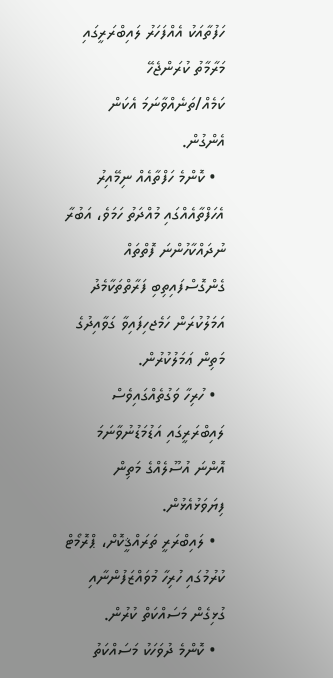ހަފުތާއަކު އެއްފަހަރު ލައިބްރަރީގައި މަރާމާތު ކުރަންޖެހޭ ކަމެއް/ތަނެއްވާނަމަ އެކަން އެންގުން.
  • ކޮންމެ ހަފްތާއެއް ނިމޭއިރު އެހަފްތާއެއްގައި މުއްދަތު ހަމަވެ، އަބުރާ ނުދައްކާހުންނަ ފޮތްތައް ގެންގޮސްފައިތިބި ފަރާތްތަކާމެދު އަމަލުކުރަން ހަމެޖހިފައިވާ ގަވާއިދުގެ މަތިން ޢަމަލުކުރުން.
  • ހުރިހާ ވަގުތެއްގައިވެސް ލައިބްރަރީގައި އަޑުމަޑުނުވާނަމަ އޮންނަ އުސޫލެއްގެ މަތިން ފިޔަވަޅުއެޅުން.
  • ލައިބްރަރީ ތަރައްޤީކޮށް، ޕްރޮމޯޓް ކުރުމުގައި ހުރިހާ މުވައްޒަފުންނާއި ގުޅިގެން މަސައްކަތް ކުރުން.
  • ކޮންމެ ދުވަހަކު މަސައްކަތު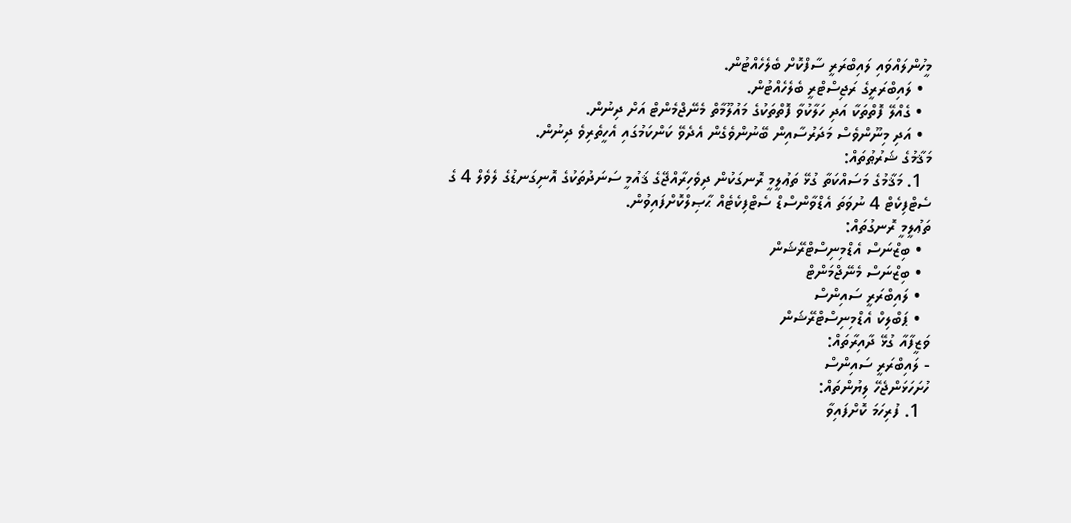މީހުންލައްވައި ލައިބްރަރީ ސާފްކޮށް ބެލެހެއްޓުން.
  • ލައިބްރަރީގެ ރަޖިސްޓްރީ ބެލެހެއްޓުން.
  • ގެއްލޭ ފޮތްތަކާ އަދި ހަލާކުވާ ފޮތްތަކުގެ މައުލޫމާތް މެނޭޖްމެންޓް އަށް ދިނުން.
  • އަދި މިނޫންވެސް މަދަރުސާއިން ބޭނުންވެގެން އެދެވޭ ކަންކަމުގައި އެހީތެރިވެ ދިނުން.
މަޤާމުގެ ޝަރުޠުތައް:
  1. މަޤާމުގެ މަސައްކަތާ ގުޅޭ ތަޢުލީމީ ރޮނގަކުން ދިވެހިރާއްޖޭގެ ޤައުމީ ސަނަދުތަކުގެ އޮނިގަނޑުގެ ލެވެލް 4 ގެ ސެޓްފިކެޓް 4 ނުވަތަ އެޑްވާންސްޑް ސެޓްފިކެޓެއް ޙާޞިލްކޮށްފައިވުން.
ތަޢުލީމީ ރޮނގުތައް:
  • ބިޒްނަސް އެޑްމިނިސްޓްރޭޝަން
  • ބިޒްނަސް މެނޭޖްމަންޓް
  • ލައިބްރަރީ ސައިންސް
  • ޕަބްލިކް އެޑްމިނިސްޓްރޭޝަން
ވަޒީފާއާ ގުޅޭ ދާއިރާތައް:
- ލައިބްރަރީ ސައިންސް
ހުށަހަޅަންޖެހޭ ލިޔުންތައް:
  1. ފުރިހަމަ ކޮށްފައިވާ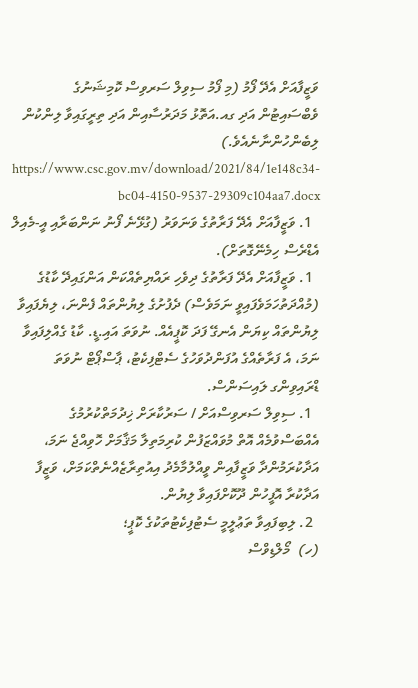ވަޒީފާއަށް އެދޭ ފޯމު (މި ފޯމު ސިވިލް ސަރވިސް ކޮމިޝަނުގެ ވެބްސައިޓުން އަދި ގއ.އަތޮޅު މަދަރުސާއިން އަދި ތިރީގައިވާ ލިންކުން ލިބެންހުންނާނެއެވެ.)  https://www.csc.gov.mv/download/2021/84/1e148c34-bc04-4150-9537-29309c104aa7.docx
  1. ވަޒީފާއަށް އެދޭ ފަރާތުގެ ވަނަވަރު (ގުޅޭނެ ފޯނު ނަންބަރާއި އީ-މެއިލް އެޑްރެސް ހިމެނޭގޮތަށް).
  1. ވަޒީފާއަށް އެދޭ ފަރާތުގެ ދިވެހި ރައްޔިތެއްކަން އަންގައިދޭ ކާޑުގެ (މުއްދަތުހަމަވެފައިވީ ނަމަވެސް) ދެފުށުގެ ލިޔުންތައް ފެންނަ، ލިޔެފައިވާ ލިޔުންތައް ކިޔަން އެނގޭ ފަދަ ކޮޕީއެއް. ނުވަތަ އައި.ޑީ. ކާޑު ގެއްލިފައިވާ ނަމަ، އެ ފަރާތެއްގެ އުފަންދުވަހުގެ ސެޓްފިކެޓު، ޕާސްޕޯޓް ނުވަތަ ޑްރައިވިންގ ލައިސަންސް.
  1. ސިވިލް ސަރވިސްއަށް / ސަރުކާރަށް ޚިދުމަތްކުރުމުގެ އެއްބަސްވުމެއް އޮތް މުވައްޒަފުން ކުރިމަތިލާ މަޤާމަށް ހޮވިއްޖެ ނަމަ، އަދާކުރަމުންދާ ވަޒީފާއިން ވީއްލުމާމެދު އިއުތިރާޒެއްނެތްކަމަށް، ވަޒީފާ އަދާކުރާ އޮފީހުން ދޫކޮށްފައިވާ ލިޔުން.
  2. ލިބިފައިވާ ތަޢުލީމީ ސެޓުފިކެޓުތަކުގެ ކޮޕީ؛
(ހ)  މޯލްޑިވްސް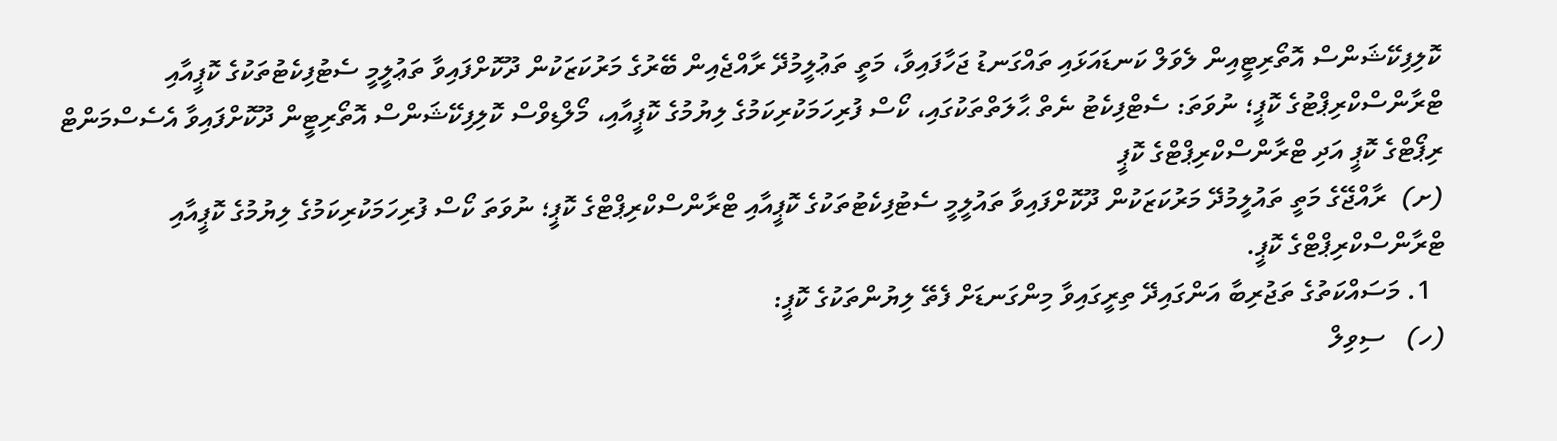ކޮލިފިކޭޝަންސް އޮތޯރިޓީއިން ލެވަލް ކަނޑައަޅައި ތައްގަނޑު ޖަހާފައިވާ، މަތީ ތަޢުލީމުދޭ ރާއްޖެއިން ބޭރުގެ މަރުކަޒަކުން ދޫކޮށްފައިވާ ތަޢުލީމީ ސެޓުފިކެޓުތަކުގެ ކޮޕީއާއި ޓްރާންސްކްރިޕްޓުގެ ކޮޕީ؛ ނުވަތަ: ސެޓްފިކެޓު ނެތް ޙާލަތްތަކުގައި، ކޯސް ފުރިހަމަކުރިކަމުގެ ލިޔުމުގެ ކޮޕީއާއި، މޯލްޑިވްސް ކޮލިފިކޭޝަންސް އޮތޯރިޓީން ދޫކޮށްފައިވާ އެސެސްމަންޓް ރިޕޯޓްގެ ކޮޕީ އަދި ޓްރާންސްކްރިޕްޓްގެ ކޮޕީ
(ށ)  ރާއްޖޭގެ މަތީ ތައުލީމުދޭ މަރުކަޒަކުން ދޫކޮށްފައިވާ ތައުލީމީ ސެޓުފިކެޓުތަކުގެ ކޮޕީއާއި ޓްރާންސްކްރިޕްޓްގެ ކޮޕީ؛ ނުވަތަ ކޯސް ފުރިހަމަކުރިކަމުގެ ލިޔުމުގެ ކޮޕީއާއި ޓްރާންސްކްރިޕްޓްގެ ކޮޕީ.
  1. މަސައްކަތުގެ ތަޖުރިބާ އަންގައިދޭ ތިރީގައިވާ މިންގަނޑަށް ފެތޭ ލިޔުންތަކުގެ ކޮޕީ:
(ހ)   ސިވިލް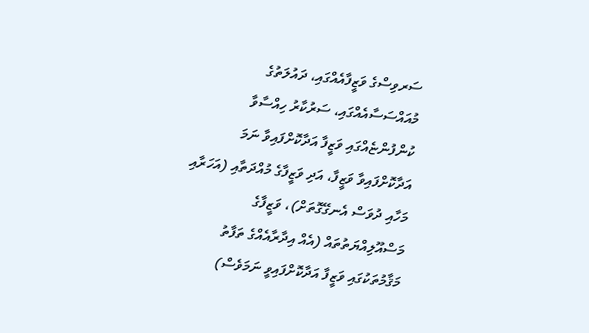ސަރވިސްގެ ވަޒީފާއެއްގައި، ދައުލަތުގެ މުއައްސަސާއެއްގައި، ސަރުކާރު ހިއްސާވާ ކުންފުންޏެއްގައި ވަޒީފާ އަދާކޮށްފައިވާ ނަމަ އަދާކޮށްފައިވާ ވަޒީފާ، އަދި ވަޒީފާގެ މުއްދަތާއި (އަހަރާއި މަހާއި ދުވަސް އެނގޭގޮތަށް)، ވަޒީފާގެ މަސްއޫލިއްޔަތުތައް (އެއް އިދާރާއެއްގެ ތަފާތު މަޤާމުތަކުގައި ވަޒީފާ އަދާކޮށްފައިވީ ނަމަވެސް)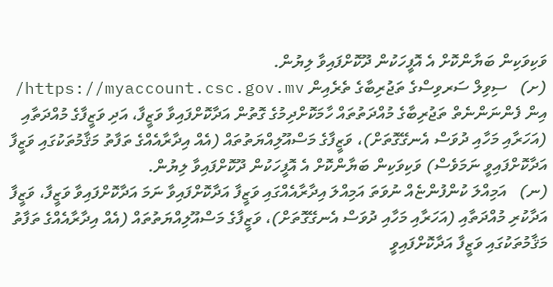ވަކިވަކިން ބަޔާންކޮށް އެ އޮފީހަކުން ދޫކޮށްފައިވާ ލިޔުން.
(ށ)   ސިވިލް ސަރވިސްގެ ތަޖުރިބާގެ ތެރެއިން https://myaccount.csc.gov.mv/ އިން ފެންނަންނެތް ތަޖުރިބާގެ މުއްދަތުތައް ހާމަކޮށްދިމުގެ ގޮތުން އަދާކޮށްފައިވާ ވަޒީފާ، އަދި ވަޒީފާގެ މުއްދަތާއި (އަހަރާއި މަހާއި ދުވަސް އެނގޭގޮތަށް)، ވަޒީފާގެ މަސްއޫލިއްޔަތުތައް (އެއް އިދާރާއެއްގެ ތަފާތު މަޤާމުތަކުގައި ވަޒީފާ އަދާކޮށްފައިވީ ނަމަވެސް) ވަކިވަކިން ބަޔާންކޮށް އެ އޮފީހަކުން ދޫކޮށްފައިވާ ލިޔުން.
(ނ)   އަމިއްލަ ކުންފުންޏެއް ނުވަތަ އަމިއްލަ އިދާރާއެއްގައި ވަޒީފާ އަދާކޮށްފައިވާ ނަމަ އަދާކޮށްފައިވާ ވަޒީފާ، ވަޒީފާ އަދާކުރި މުއްދަތާއި (އަހަރާއި މަހާއި ދުވަސް އެނގޭގޮތަށް)، ވަޒީފާގެ މަސްއޫލިއްޔަތުތައް (އެއް އިދާރާއެއްގެ ތަފާތު މަޤާމުތަކުގައި ވަޒީފާ އަދާކޮށްފައިވީ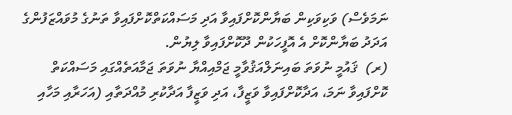ނަމަވެސް) ވަކިވަކިން ބަޔާންކޮށްފައިވާ އަދި މަސައްކަތްކޮށްފައިވާ ތަނުގެ މުވައްޒަފުންގެ އަދަދު ބަޔާންކޮށް އެ އޮފީހަކުން ދޫކޮށްފައިވާ ލިޔުން.
(ރ)  ޤައުމީ ނުވަތަ ބައިނަލްއަޤުވާމީ ޖަމްއިއްޔާ ނުވަތަ ޖަމާއަތެއްގައި މަސައްކަތް ކޮށްފައިވާ ނަމަ، އަދާކޮށްފައިވާ ވަޒީފާ، އަދި ވަޒީފާ އަދާކުރި މުއްދަތާއި (އަހަރާއި މަހާއި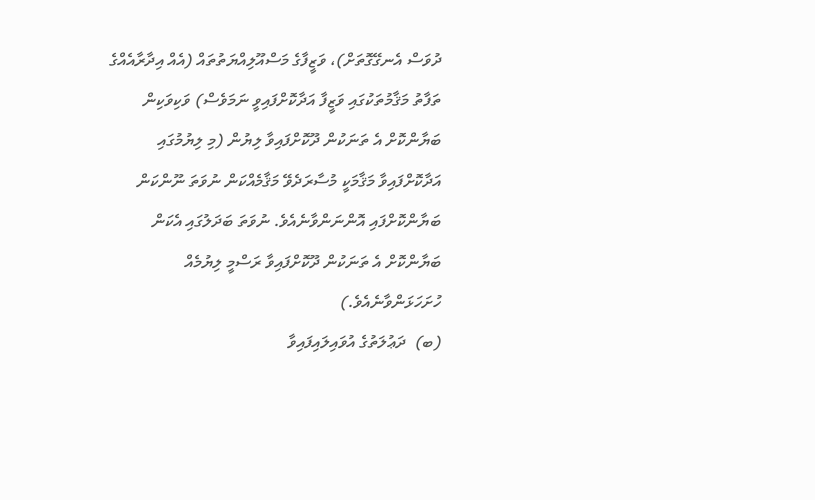ދުވަސް އެނގޭގޮތަށް)، ވަޒީފާގެ މަސްއޫލިއްޔަތުތައް (އެއް އިދާރާއެއްގެ ތަފާތު މަޤާމުތަކުގައި ވަޒީފާ އަދާކޮށްފައިވީ ނަމަވެސް) ވަކިވަކިން ބަޔާންކޮށް އެ ތަނަކުން ދޫކޮށްފައިވާ ލިޔުން (މި ލިޔުމުގައި އަދާކޮށްފައިވާ މަޤާމަކީ މުސާރަދެވޭ މަޤާމެއްކަން ނުވަތަ ނޫންކަން ބަޔާންކޮށްފައި އޮންނަންވާނެއެވެ. ނުވަތަ ބަދަލުގައި އެކަން ބަޔާންކޮށް އެ ތަނަކުން ދޫކޮށްފައިވާ ރަސްމީ ލިޔުމެއް ހުށަހަޅަންވާނެއެވެ.)
(ބ)  ދަޢުލަތުގެ އުވައިލައިފައިވާ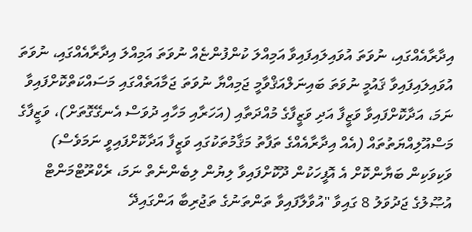އިދާރާއެއްގައި، ނުވަތަ އުވައިލައިފައިވާ އަމިއްލަ ކުންފުންޏެއް ނުވަތަ އަމިއްލަ އިދާރާއެއްގައި، ނުވަތަ އުވައިލައިފައިވާ ޤައުމީ ނުވަތަ ބައިނަލްއަޤްވާމީ ޖަމިއްޔާ ނުވަތަ ޖަމާއަތެއްގައި މަސައްކަތްކޮށްފައިވާ ނަމަ، އަދާކޮށްފައިވާ ވަޒީފާ އަދި ވަޒީފާގެ މުއްދަތާއި (އަހަރާއި މަހާއި ދުވަސް އެނގޭގޮތަށް)، ވަޒީފާގެ މަސްއޫލިއްޔަތުތައް (އެއް އިދާރާއެއްގެ ތަފާތު މަޤާމުތަކުގައި ވަޒީފާ އަދާކޮށްފައިވީ ނަމަވެސް) ވަކިވަކިން ބަޔާންކޮށް އެ އޮފީހަކުން ދޫކޮށްފައިވާ ލިޔުން ލިބެންނެތް ނަމަ، ރެކްރޫޓްމަންޓް އުޞޫލުގެ ޖަދުވަލު 8 ގައިވާ "އުވާލާފައިވާ ތަންތަނުގެ ތަޖުރިބާ އަންގައިދޭ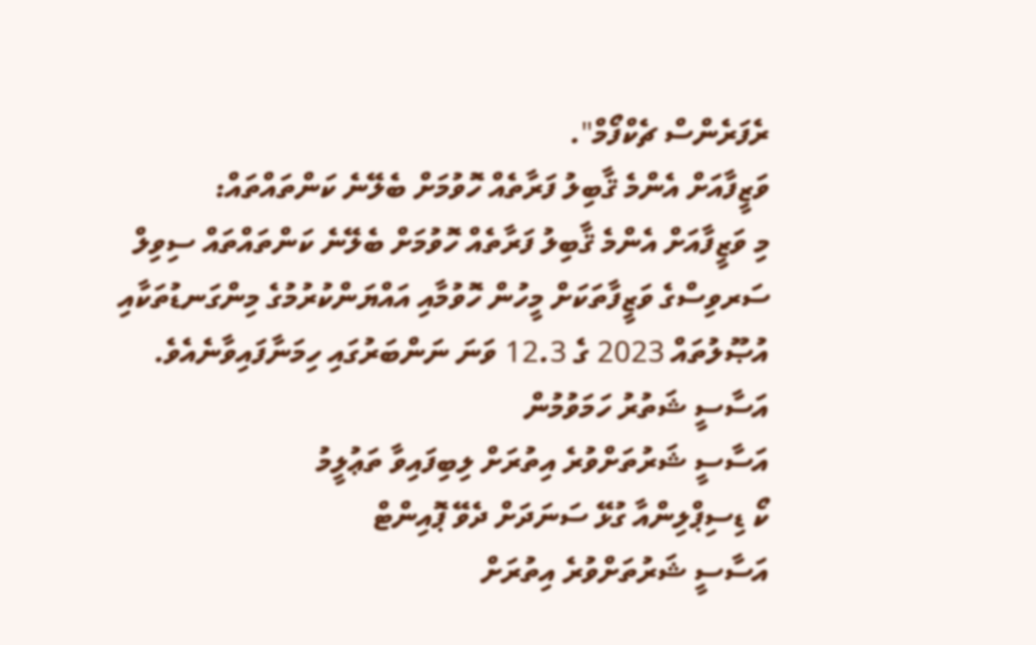ރެފަރެންސް ޗެކްފޯމް".
ވަޒީފާއަށް އެންމެ ޤާބިލު ފަރާތެއް ހޮވުމަށް ބެލޭނެ ކަންތައްތައް:
މި ވަޒީފާއަށް އެންމެ ޤާބިލު ފަރާތެއް ހޮވުމަށް ބެލޭނެ ކަންތައްތައް ސިވިލް ސަރވިސްގެ ވަޒީފާތަކަށް މީހުން ހޮވުމާއި އައްޔަންކުރުމުގެ މިންގަނޑުތަކާއި އުޞޫލުތައް 2023 ގެ 12.3 ވަނަ ނަންބަރުގައި ހިމަނާފައިވާނެއެވެ.
އަސާސީ ޝަތުރު ހަމަވުމުން
އަސާސީ ޝަރުތަށްވުރެ އިތުރަށް ލިބިފައިވާ ތަޢުލީމު
ކޯ ޑިސިޕްލިންއާ ގުޅޭ ސަނަދަށް ދެވޭ ޕޮއިންޓް
އަސާސީ ޝަރުތަށްވުރެ އިތުރަށް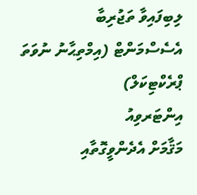ލިބިފައިވާ ތަޖުރިބާ
އެސެސްމަންޓް (އިމްތިޙާނު ނުވަތަ ޕްރެކްޓިކަލް)
އިންޓަރވިއު
މަޤާމަށް އެދެންވީގޮތާއި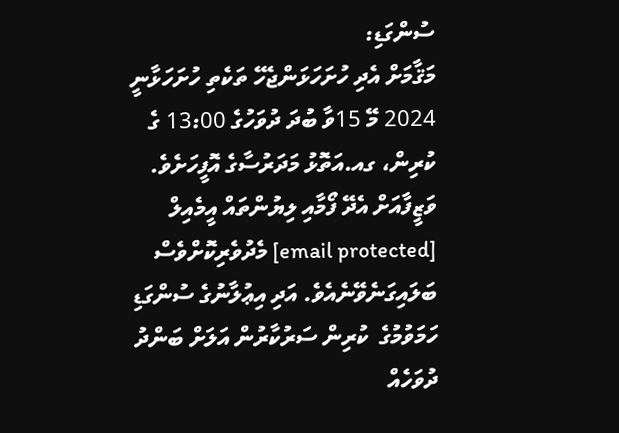ސުންގަޑި:
މަޤާމަށް އެދި ހުށަހަޅަންޖެހޭ ތަކެތި ހުށަހަޅާނީ 2024 މޭ 15ވާ ބުދަ ދުވަހުގެ 13:00 ގެ ކުރިން، ގއ.އަތޮޅު މަދަރުސާގެ އޮފީހަށެވެ. ވަޒީފާއަށް އެދޭ ފޯމާއި ލިޔުންތައް އީމެއިލް [email protected] މެދުވެރިކޮށްވެސް ބަލައިގަނެވޭނެއެވެ. އަދި އިޢުލާނުގެ ސުންގަޑި ހަމަވުމުގެ  ކުރިން ސަރުކާރުން އަލަށް ބަންދު ދުވަހެއް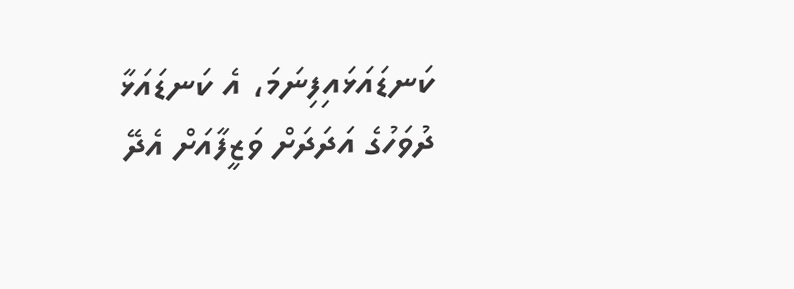ކަނޑައަޅައިފިނަމަ، އެ ކަނޑައަޅާ ދުވަހުގެ އަދަދަށް ވަޒީފާއަށް އެދޭ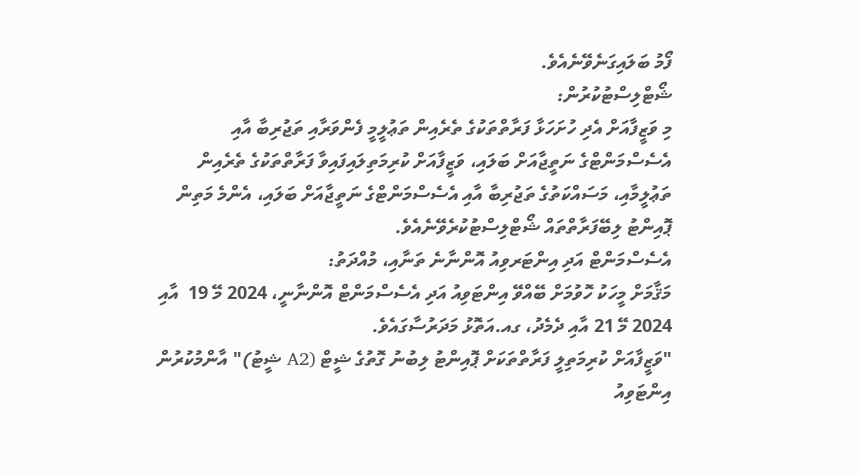ފޯމު ބަލައިގަނެވޭނެއެވެ.
ޝޯޓްލިސްޓުކުރުން:
މި ވަޒީފާއަށް އެދި ހުށަހަޅާ ފަރާތްތަކުގެ ތެރެއިން ތަޢުލީމީ ފެންވަރާއި ތަޖުރިބާ އާއި އެސެސްމަންޓްގެ ނަތީޖާއަށް ބަލައި، ވަޒީފާއަށް ކުރިމަތިލައިފައިވާ ފަރާތްތަކުގެ ތެރެއިން ތަޢުލީމާއި، މަސައްކަތުގެ ތަޖުރިބާ އާއި އެސެސްމަންޓްގެ ނަތީޖާއަށް ބަލައި، އެންމެ މަތިން ޕޮއިންޓު ލިބޭފަރާތްތައް ޝޯޓްލިސްޓުކުރެވޭނެއެވެ.
އެސެސްމަންޓް އަދި އިންޓަރވިއު އޮންނާނެ ތަނާއި، މުއްދަތު:
މަޤާމަށް މީހަކު ހޮވުމަށް ބޭއްވޭ އިންޓަވިއު އަދި އެސެސްމަންޓް އޮންނާނީ، 2024 މޭ 19  އާއި 2024 މޭ 21 އާއި ދެމެދު، ގއ.އަތޮޅު މަދަރުސާގައެވެ.
"ވަޒީފާއަށް ކުރިމަތިލީ ފަރާތްތަކަށް ޕޮއިންޓު ލިބުނު ގޮތުގެ ޝީޓް (A2 ޝީޓު)" އާންމުކުރުން
އިންޓަވިއު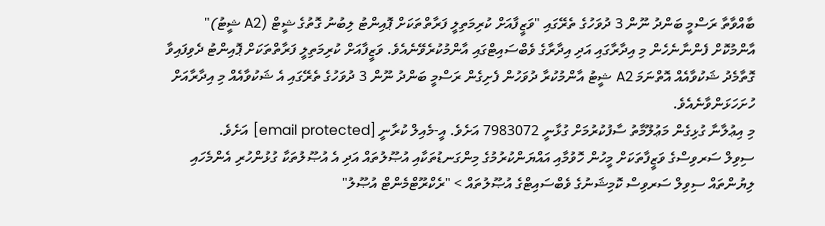ބާއްވާތާ ރަސްމީ ބަންދު ނޫން 3 ދުވަހުގެ ތެރޭގައި "ވަޒީފާއަށް ކުރިމަތިލީ ފަރާތްތަކަށް ޕޮއިންޓު ލިބުނު ގޮތުގެ ޝީޓް (A2 ޝީޓު)" އާންމުކޮށް ފެންނާނެހެން މި އިދާރާގައި އަދި އިދާރާގެ ވެބްސައިޓްގައި އާންމުކުރެވޭނެއެވެ. ވަޒީފާއަށް ކުރިމަތިލީ ފަރާތްތަކަށް ޕޮއިންޓު ދެވިފައިވާ ގޮތާމެދު ޝަކުވާއެއް އޮތްނަމަ A2 ޝީޓު އާންމުކުރާ ދުވަހުން ފެށިގެން ރަސްމީ ބަންދު ނޫން 3 ދުވަހުގެ ތެރޭގައި އެ ޝަކުވާއެއް މި އިދާރާއަށް ހުށަހަޅަންވާނެއެވެ.
މި އިޢުލާނާ ގުޅިގެން މަޢުލޫމާތު ސާފުކުރުމަށް ގުޅާނީ 7983072 އަށެވެ. އީ-މެއިލް ކުރާނީ [email protected] އަށެވެ.
ސިވިލް ސަރވިސްގެ ވަޒީފާތަކަށް މީހުން ހޮވުމާއި އައްޔަންކުރުމުގެ މިންގަނޑުތަކާއި އުޞޫލުތައް އަދި އެ އުޞޫލުތަކާ ގުޅުންހުރި އެންމެހައި ލިޔުންތައް ސިވިލް ސަރވިސް ކޮމިޝަނުގެ ވެބްސައިޓްގެ އުޞޫލުތައް > "ރެކްރޫޓްމެންޓް އުޞޫލު"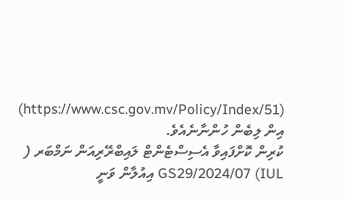(https://www.csc.gov.mv/Policy/Index/51) އިން ލިބެން ހުންނާނެއެވެ.
ކުރިން ކޮށްފައިވާ އެސިސްޓެންޓް ލައިބްރޭރިއަން ނަމްބަރ ( IUL) GS29/2024/07 އިއުލާން ވަނީ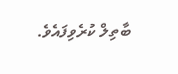ބާތިލް ކުރެވިފައެވެ.